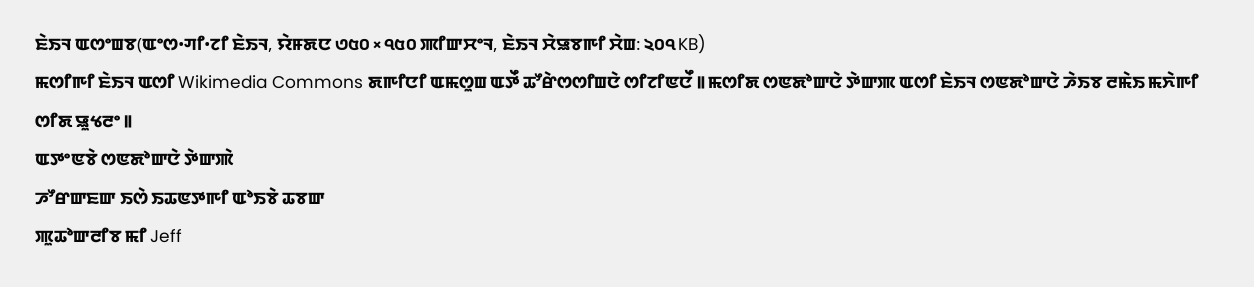ꯐꯥꯏꯜ ꯑꯁꯦꯡꯕ(ꯑꯦꯁ•ꯚꯤ•ꯖꯤ ꯐꯥꯏꯜ, ꯌꯥꯝꯗꯅ ৩৫০ × ৭৫০ ꯄꯤꯛꯆꯦꯜ, ꯐꯥꯏꯜ ꯆꯥꯎꯕꯒꯤ ꯆꯥꯡ: ২০৭ KB)
ꯃꯁꯤꯒꯤ ꯐꯥꯏꯜ ꯑꯁꯤ Wikimedia Commons ꯗꯒꯤꯅꯤ ꯑꯃꯁꯨꯡ ꯑꯇꯩ ꯊꯧꯔꯥꯁꯁꯤꯡꯅꯥ ꯁꯤꯖꯤꯟꯅꯩ ꯫ ꯃꯁꯤꯗ ꯁꯟꯗꯣꯛꯅꯥ ꯇꯥꯛꯄ ꯑꯁꯤ ꯐꯥꯏꯜ ꯁꯟꯗꯣꯛꯅꯥ ꯍꯥꯏꯕ ꯂꯃꯥꯏ ꯃꯈꯥꯒꯤ ꯁꯤꯗ ꯎꯨꯠꯂꯦ ꯫
ꯑꯇꯦꯟꯕꯥ ꯁꯟꯗꯣꯛꯅꯥ ꯇꯥꯛꯄꯥ
ꯍꯧꯔꯛꯐꯛ ꯏꯁꯥ ꯏꯊꯟꯇꯒꯤ ꯑꯣꯏꯕꯥ ꯊꯕꯛ
ꯄꯨꯊꯣꯛꯂꯤꯕ ꯃꯤ Jeff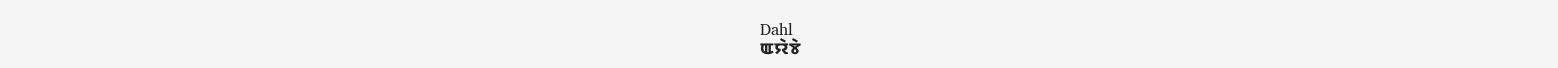Dahl
ꯑꯌꯥꯕꯥ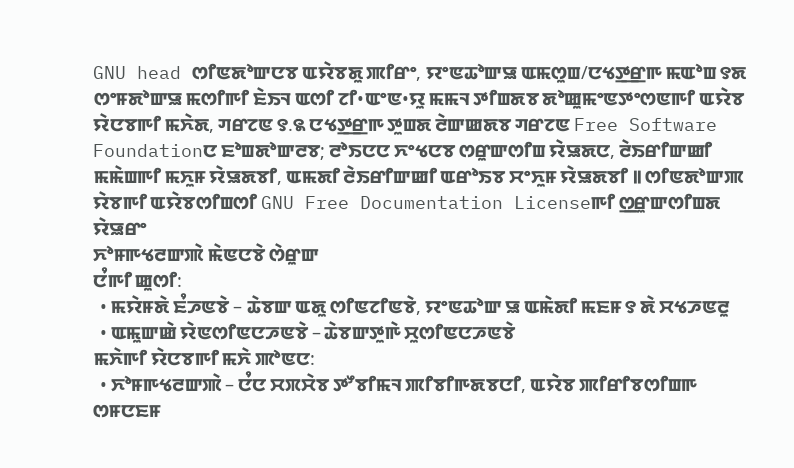GNU head ꯁꯤꯟꯗꯣꯛꯅꯕ ꯑꯌꯥꯕꯗꯨ ꯄꯤꯔꯦ, ꯌꯦꯟꯊꯣꯛꯎ ꯑꯃꯁꯨꯡ/ꯅꯠꯇ꯭ꯔꯒ ꯃꯑꯣꯡ ꯱ꯗ ꯁꯦꯝꯗꯣꯛꯎ ꯃꯁꯤꯒꯤ ꯐꯥꯏꯜ ꯑꯁꯤ ꯖꯤ•ꯑꯦꯟ•ꯌꯨ ꯃꯃꯜ ꯇꯤꯡꯗꯕ ꯗꯣꯀꯨꯃꯦꯟꯇꯦꯁꯟꯒꯤ ꯑꯌꯥꯕ ꯌꯥꯅꯕꯒꯤ ꯃꯈꯥꯗ, ꯚꯔꯖꯟ ꯱.꯲ ꯅꯠꯇ꯭ꯔꯒ ꯇꯨꯡꯗ ꯂꯥꯛꯀꯗꯕ ꯚꯔꯖꯟ Free Software Foundationꯅ ꯐꯣꯡꯗꯣꯛꯂꯕ; ꯂꯣꯏꯅꯅ ꯈꯦꯠꯅꯕ ꯁꯔꯨꯛꯁꯤꯡ ꯌꯥꯎꯗꯅ, ꯂꯥꯏꯔꯤꯛꯀꯤ ꯃꯃꯥꯡꯒꯤ ꯃꯈꯨꯝ ꯌꯥꯎꯗꯕꯤ, ꯑꯃꯗꯤ ꯂꯥꯏꯔꯤꯛꯀꯤ ꯑꯔꯣꯏꯕ ꯆꯦꯈꯨꯝ ꯌꯥꯎꯗꯕꯤ ꯫ ꯁꯤꯟꯗꯣꯛꯄ ꯌꯥꯕꯒꯤ ꯑꯌꯥꯕꯁꯤꯡꯁꯤ GNU Free Documentation Licenseꯒꯤ ꯁ꯭ꯔꯨꯛꯁꯤꯡꯗ ꯌꯥꯎꯔꯦ
ꯈꯣꯝꯒꯠꯂꯛꯄꯥ ꯃꯥꯟꯅꯕꯥ ꯁꯥꯔꯨꯛ
ꯅꯪꯒꯤ ꯀꯨꯁꯤ:
  • ꯃꯌꯥꯝꯗꯥ ꯐꯪꯍꯟꯕꯥ – ꯊꯥꯕꯛ ꯑꯗꯨ ꯁꯤꯟꯖꯤꯟꯕꯥ, ꯌꯦꯟꯊꯣꯛ ꯎ ꯑꯃꯥꯗꯤ ꯃꯐꯝ ꯱ ꯗꯥ ꯆꯠꯍꯟꯂꯨ
  • ꯑꯃꯨꯛꯀꯥ ꯌꯥꯟꯁꯤꯟꯅꯍꯟꯕꯥ – ꯊꯥꯕꯛꯇꯨꯒꯥ ꯆꯨꯁꯤꯟꯅꯍꯟꯕꯥ
ꯃꯈꯥꯒꯤ ꯌꯥꯅꯕꯒꯤ ꯃꯈꯥ ꯄꯣꯟꯅ:
  • ꯈꯣꯝꯒꯠꯂꯛꯄꯥ – ꯅꯪꯅ ꯆꯞꯆꯥꯕ ꯇꯧꯕꯤꯃꯜ ꯄꯤꯕꯤꯒꯗꯕꯅꯤ, ꯑꯌꯥꯕ ꯄꯤꯔꯤꯕꯁꯤꯡꯒ ꯁꯝꯅꯐꯝ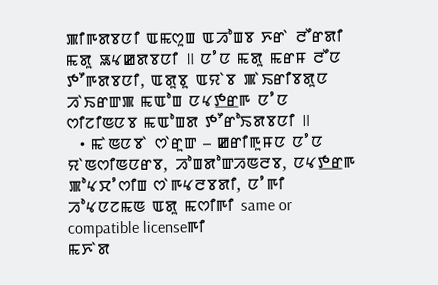ꯄꯤꯒꯗꯕꯅꯤ ꯑꯃꯁꯨꯡ ꯑꯍꯣꯡꯕ ꯈꯔꯥ ꯂꯩꯔꯗꯤ ꯃꯗꯨ ꯎꯠꯀꯗꯕꯅꯤ ꯫ ꯅꯪꯅ ꯃꯗꯨ ꯃꯔꯝ ꯂꯩꯅ ꯇꯧꯒꯗꯕꯅꯤ, ꯑꯗꯨꯕꯨ ꯑꯌꯥꯕ ꯄꯥꯏꯔꯤꯕꯗꯨꯅ ꯍꯥꯏꯔꯛꯄ ꯃꯑꯣꯡ ꯅꯠꯇ꯭ꯔꯒ ꯅꯪꯅ ꯁꯤꯖꯤꯟꯅꯕ ꯃꯑꯣꯡꯗ ꯇꯧꯔꯣꯏꯗꯕꯅꯤ ꯫
  • ꯃꯥꯟꯅꯕꯥ ꯁꯥꯔꯨꯛ – ꯀꯔꯤꯒꯨꯝꯅ ꯅꯪꯅ ꯌꯥꯟꯁꯤꯟꯅꯔꯕ, ꯍꯣꯡꯗꯣꯛꯍꯟꯂꯕ, ꯅꯠꯇ꯭ꯔꯒ ꯄꯣꯠꯆꯪꯁꯤꯡ ꯁꯥꯒꯠꯂꯕꯗꯤ, ꯅꯪꯒꯤ ꯍꯣꯠꯅꯖꯃꯟ ꯑꯗꯨ ꯃꯁꯤꯒꯤ same or compatible licenseꯒꯤ
ꯃꯈꯥꯗ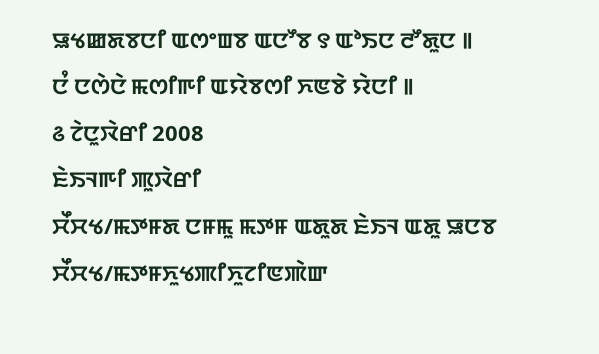ꯎꯠꯀꯗꯕꯅꯤ ꯑꯁꯦꯡꯕ ꯑꯅꯧꯕ ꯱ ꯑꯣꯏꯅ ꯂꯧꯗꯨꯅ ꯫
ꯅꯪ ꯅꯁꯥꯅꯥ ꯃꯁꯤꯒꯤ ꯑꯌꯥꯕꯁꯤ ꯈꯟꯕꯥ ꯌꯥꯅꯤ ꯫
꯴ ꯖꯥꯅꯨꯋꯥꯔꯤ 2008
ꯐꯥꯏꯜꯒꯤ ꯄꯨꯋꯥꯔꯤ
ꯆꯩꯆꯠ/ꯃꯇꯝꯗ ꯅꯝꯃꯨ ꯃꯇꯝ ꯑꯗꯨꯗ ꯐꯥꯏꯜ ꯑꯗꯨ ꯎꯅꯕ
ꯆꯩꯆꯠ/ꯃꯇꯝꯈꯨꯠꯄꯤꯈꯨꯖꯤꯟꯄꯥꯛ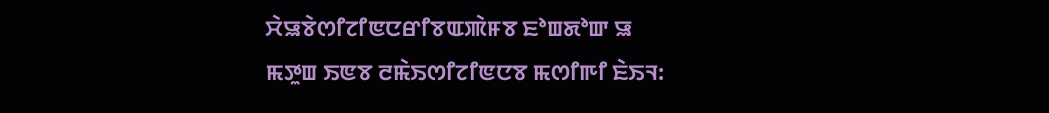ꯆꯥꯎꯕꯥꯁꯤꯖꯤꯟꯅꯔꯤꯕꯑꯄꯥꯝꯕ ꯐꯣꯡꯗꯣꯛ ꯎ
ꯃꯇꯨꯡ ꯏꯟꯕ ꯂꯃꯥꯏꯁꯤꯖꯤꯟꯅꯕ ꯃꯁꯤꯒꯤ ꯐꯥꯏꯜ: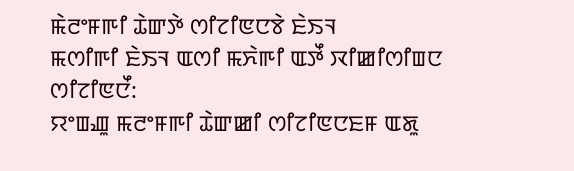ꯃꯥꯂꯦꯝꯒꯤ ꯊꯥꯛꯇꯥ ꯁꯤꯖꯤꯟꯅꯕꯥ ꯐꯥꯏꯜ
ꯃꯁꯤꯒꯤ ꯐꯥꯏꯜ ꯑꯁꯤ ꯃꯈꯥꯒꯤ ꯑꯇꯩ ꯋꯤꯀꯤꯁꯤꯡꯅ ꯁꯤꯖꯤꯟꯅꯩ:
ꯌꯦꯡꯉꯨ ꯃꯂꯦꯝꯒꯤ ꯊꯥꯛꯀꯤ ꯁꯤꯖꯤꯟꯅꯐꯝ ꯑꯗꯨ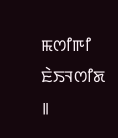ꯃꯁꯤꯒꯤ ꯐꯥꯏꯜꯁꯤꯗ ꯫